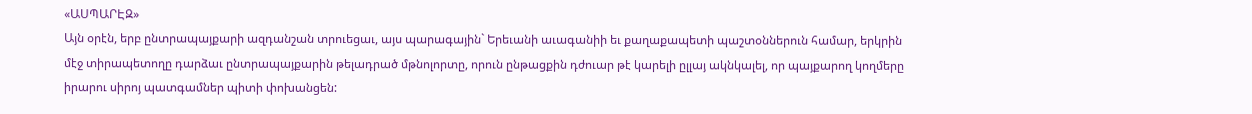«ԱՍՊԱՐԷԶ»
Այն օրէն, երբ ընտրապայքարի ազդանշան տրուեցաւ, այս պարագային` Երեւանի աւագանիի եւ քաղաքապետի պաշտօններուն համար, երկրին մէջ տիրապետողը դարձաւ ընտրապայքարին թելադրած մթնոլորտը, որուն ընթացքին դժուար թէ կարելի ըլլայ ակնկալել, որ պայքարող կողմերը իրարու սիրոյ պատգամներ պիտի փոխանցեն: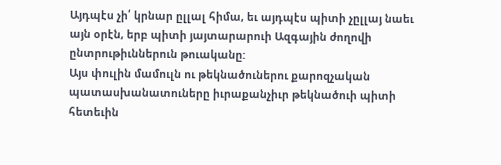Այդպէս չի՛ կրնար ըլլալ հիմա, եւ այդպէս պիտի չըլլայ նաեւ այն օրէն, երբ պիտի յայտարարուի Ազգային ժողովի ընտրութիւններուն թուականը:
Այս փուլին մամուլն ու թեկնածուներու քարոզչական պատասխանատուները իւրաքանչիւր թեկնածուի պիտի հետեւին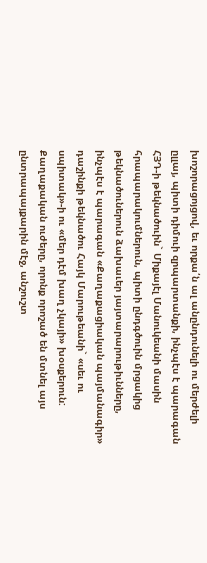խոշորացոյցով, եւ որքա՛ն ալ անընդունելի ու մերժելի ըլլայ, պիտի դիմուի զրպարտանքի, ինչպէս է պարագան ՀՅԴ-ի թեկնածուին` Միքայէլ Մանուկեանի մասին հրապարակումներուն, պիտի ընդգծուին մրցակից թեկնածուներուն ձախաւեր յայտարարութիւնները, ինչպէս է պարագան «Քաղաքացիական պայմանագիր» դաշինքի թեկնածու Հայկ Մարութեանի` «սեւ ու սպիտակ»-ի ու «մեր դէմ խաղ չկայի» խօսքերուն:
Քաղաքական ուժերը, որոնք որոշած են մտնել այս ընտրապայքարին մէջ, անշուշտ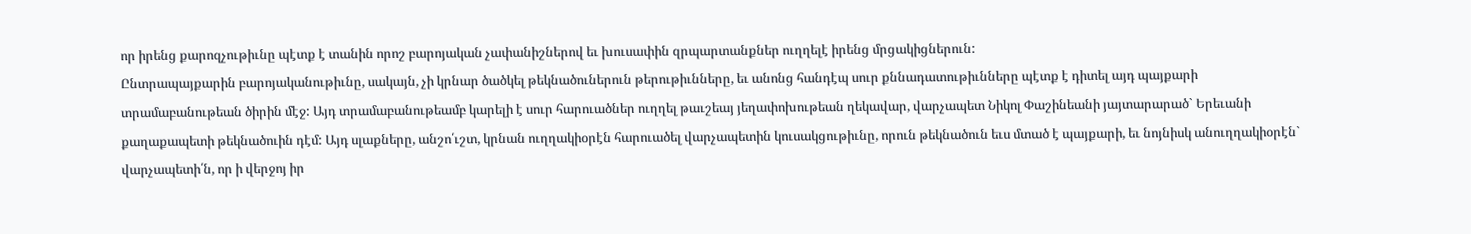որ իրենց քարոզչութիւնը պէտք է տանին որոշ բարոյական չափանիշներով եւ խուսափին զրպարտանքներ ուղղելէ իրենց մրցակիցներուն:
Ընտրապայքարին բարոյականութիւնը, սակայն, չի կրնար ծածկել թեկնածուներուն թերութիւնները, եւ անոնց հանդէպ սուր քննադատութիւնները պէտք է դիտել այդ պայքարի տրամաբանութեան ծիրին մէջ: Այդ տրամաբանութեամբ կարելի է սուր հարուածներ ուղղել թաւշեայ յեղափոխութեան ղեկավար, վարչապետ Նիկոլ Փաշինեանի յայտարարած` Երեւանի քաղաքապետի թեկնածուին դէմ: Այդ սլաքները, անշո՛ւշտ, կրնան ուղղակիօրէն հարուածել վարչապետին կուսակցութիւնը, որուն թեկնածուն եւս մտած է պայքարի, եւ նոյնիսկ անուղղակիօրէն` վարչապետի՛ն, որ ի վերջոյ իր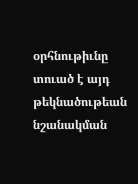օրհնութիւնը տուած է այդ թեկնածութեան նշանակման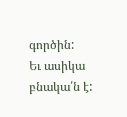գործին:
Եւ ասիկա բնակա՛ն է: